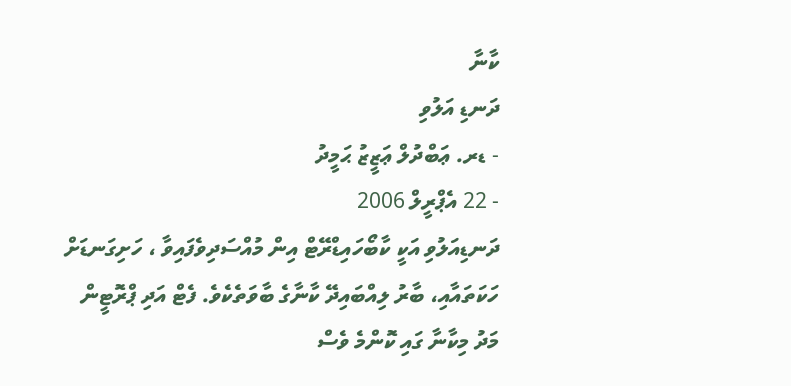ކާނާ
ދަނޑި އަލުވި
- ޑރ. ޢަބްދުލް ޢަޒީޒު ޙަމީދު
- 22 އެޕްރީލް 2006
ދަނޑިއަލުވި އަކީ ކާބޯހައިޑްރޭޓް އިން މުއްސަދިވެފައިވާ ، ހަށިގަނޑަށް ހަކަތައާއި، ބާރު ލިއްބައިދޭ ކާނާގެ ބާވަތެކެވެ. ފެޓް އަދި ޕްރޮޓީން މަދު މިކާނާ ގައި ކޮންމެ ވެސް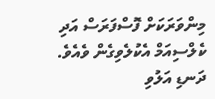މިންވަރަކަށް ފޮސްފަރަސް އަދި ކެލްސިއަމް އެކުލެވިގެން ވެއެވެ. ދަނޑި އަލުވި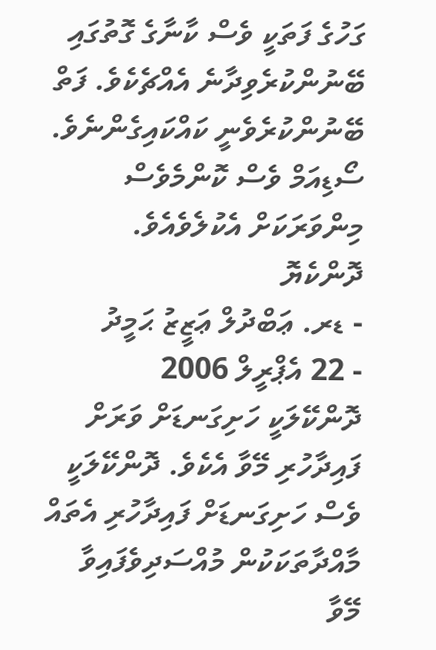ގަހުގެ ފަތަކީ ވެސް ކާނާގެ ގޮތުގައި ބޭނުންކުރެވިދާނެ އެއްޗެކެވެ. ފަތް ބޭނުންކުރެވެނީ ކައްކައިގެންނެވެ. ސޯޑިއަމް ވެސް ކޮންމެވެސް މިންވަރަކަށް އެކުލެވެއެވެ.
ދޮންކެޔޮ
- ޑރ. ޢަބްދުލް ޢަޒީޒު ޙަމީދު
- 22 އެޕްރީލް 2006
ދޮންކޭލަކީ ހަށިގަނޑަށް ވަރަށް ފައިދާހުރި މޭވާ އެކެވެ. ދޮންކޭލަކީ ވެސް ހަށިގަނޑަށް ފައިދާހުރި އެތައް މާއްދާތަކަކުން މުއްސަދިވެފައިވާ މޭވާ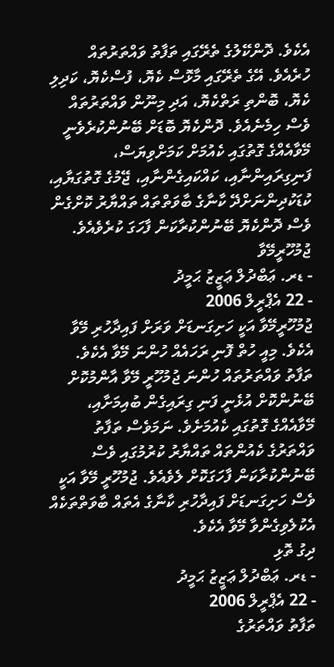އެކެވެ. ދޮންކޭލުގެ ތެރޭގައި ތަފާތު ވައްތަރުތައް ހުރެއެވެ. އޭގެ ތެރޭގައި މާޅޮސް ކެޔޮ، ފުސްކެޔޮ، ކަދިލި ކެޔޮ، ބޮންތި ރަތްކެޔޮ، އަދި މިނޫން ވައްތަރުތައް ވެސް ހިމެނެއެވެ. ދޮންކެޔޮ ބޮޑަށް ބޭނުންކުރެވެނީ މޭވާއެއްގެ ގޮތުގައި ކެއުމަށް ކަމަށްވިޔަސް، ފަނިގިރައިންނާއި، ކައްކައިގެންނާއި، ޖޭމުގެ ގޮތުގަޔާއި، ކުޑަކުދިންނަށްދޭ ކާނާގެ ބާވަތްތައް ތައްޔާރު ކޮށްގެން ވެސް ދޮންކެޔޮ ބޭނުންކުރާކަން ފާހަގަ ކުރެވެއެވެ.
ޖުމުހޫރީމޭވާ
- ޑރ. ޢަބްދުލް ޢަޒީޒު ޙަމީދު
- 22 އެޕްރީލް 2006
ޖުމުހޫރީމޭވާ އަކީ ހަށިގަނޑަށް ވަރަށް ފައިދާހުރި މޭވާ އެކެވެ. މިއީ ހުތް ފޮނި ރަހައެއް ހުންނަ މޭވާ އެކެވެ. ތަފާތު ވައްތަރުތައް ހުންނަ ޖުމުހޫރީ މޭވާ އާންމުކޮށް ބޭނުންކޮށް އުޅެނީ ފަނި ގިރައިގެން ބުއިމަށާއި، މޭވާއެއްގެ ގޮތުގައި ކެއުމަށެވެ. ނަމަވެސް ތަފާތު ވައްތަރުގެ ކެއުންތައް ތައްޔާރު ކުރުމުގައި ވެސް ބޭނުންކުރާކަން ފާހަގަކޮށް ލެވެއެވެ. ޖުމުހޫރީ މޭވާ އަކީ ވެސް ހަށިގަނޑަށް ފައިދާހުރި ކާނާގެ އެތައް ބާވަތްތަކެއް އެކުލެވިގެންވާ މޭވާ އެކެވެ.
ދިގު ތޮޅި
- ޑރ. ޢަބްދުލް ޢަޒީޒު ޙަމީދު
- 22 އެޕްރީލް 2006
ތަފާތު ވައްތަރުގެ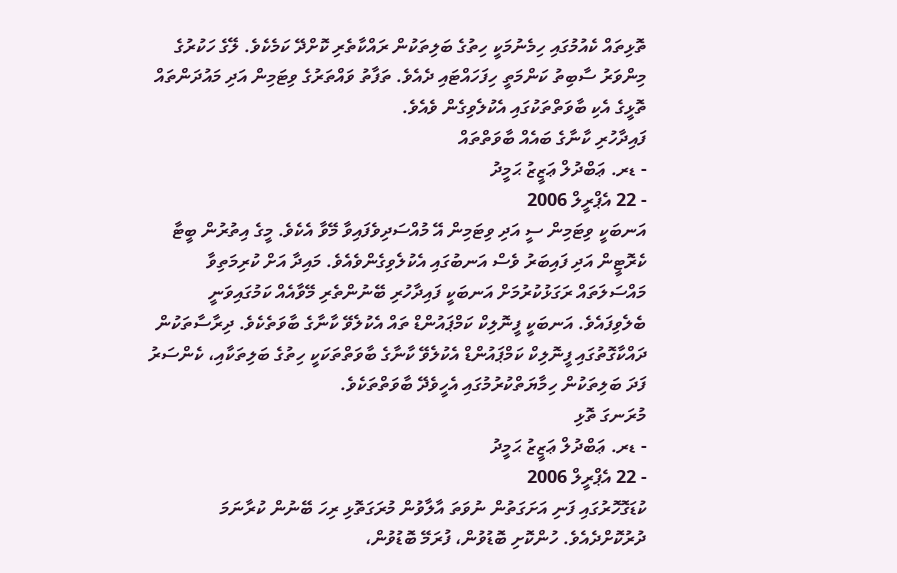ތޮޅިތައް ކެއުމުގައި ހިމެނުމަކީ ހިތުގެ ބަލިތަކުން ރައްކާތެރި ކޮށްދޭ ކަމެކެވެ. ލޭގެ ހަކުރުގެ މިންވަރު ސާބިތު ކަންމަތީ ހިފަހައްޓައި ދެއެވެ. ތަފާތު ވައްތަރުގެ ވިޓަމިން އަދި މައުދަންތައް ތޮޅީގެ އެކި ބާވަތްތަކުގައި އެކުލެވިގެން ވެއެވެ.
ފައިދާހުރި ކާނާގެ ބައެއް ބާވަތްތައް
- ޑރ. ޢަބްދުލް ޢަޒީޒު ޙަމީދު
- 22 އެޕްރީލް 2006
އަނބަކީ ވިޓަމިން ސީ އަދި ވިޓަމިން އޭ މުއްސަދިވެފައިވާ މޭވާ އެކެވެ. މީގެ އިތުރުން ބީޓާ ކެރޮޓީން އަދި ފައިބަރު ވެސް އަނބުގައި އެކުލެވިގެންވެއެވެ. މައިދާ އަށް ކުރިމަތިވާ މައްސަލަތައް ރަގަޅުކުރުމަށް އަނބަކީ ފައިދާހުރި ބޭނުންތެރި މޭވާއެއް ކަމުގައިވަނީ ބެލެވިފައެވެ. އަނބަކީ ފީނޮލިކް ކަމްޕައުންޑް ތައް އެކުލެވޭ ކާނާގެ ބާވަތެކެވެ. ދިރާސާތަކުން ދައްކާގޮތުގައި ފީނޮލިކް ކަމްޕައުންޑް އެކުލެވޭ ކާނާގެ ބާވަތްތަކަކީ ހިތުގެ ބަލިތަކާއި، ކެންސަރު ފަދަ ބަލިތަކުން ހިމާޔަތްކުރުމުގައި އެހީވެދޭ ބާވަތްތަކެވެ.
މުރަނގަ ތޮޅި
- ޑރ. ޢަބްދުލް ޢަޒީޒު ޙަމީދު
- 22 އެޕްރީލް 2006
ކުޑަގޮހޮރުގައި ފަނި އަށަގަތުން ނުވަތަ އާލާވުން މުރަގަތޮޅި ރިހަ ބޭނުން ކުރާނަމަ ދުރުކޮށްދެއެވެ. ހުންކޮށި ބޮޑުވުން، ފުރަމޭ ބޮޑުވުން،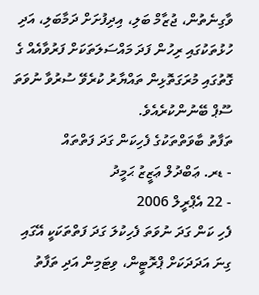ވާގިނެތުން، ޖުޒާމް ބަލި، އިދިފުށަށް ދަމާބަލި، އަދި ހުޅުތަކުގައި ރިހުން ފަދަ މައްސަލަތަކަށް ފަރުވާއެއް ގެ ގޮތުގައި މުރަގަތޮޅިން ތައްޔާރު ކުރެވޭ ސުރުވާ ނުވަތަ ސޫޕް ބޭނުންކުރެއެވެ.
ތަފާތު ބާވަތްތަކުގެ ފެހިކަން ގަދަ ފަތްތައް
- ޑރ. ޢަބްދުލް ޢަޒީޒު ޙަމީދު
- 22 އެޕްރީލް 2006
ފެހި ކަން ގަދަ ނުވަތަ ފެހިކުލަ ގަދަ ފަތްތަކަކީ އޭގައި ގިނަ އަދަދަކަށް ޕްރޮޓީން، ވިޓަމިން އަދި ތަފާތު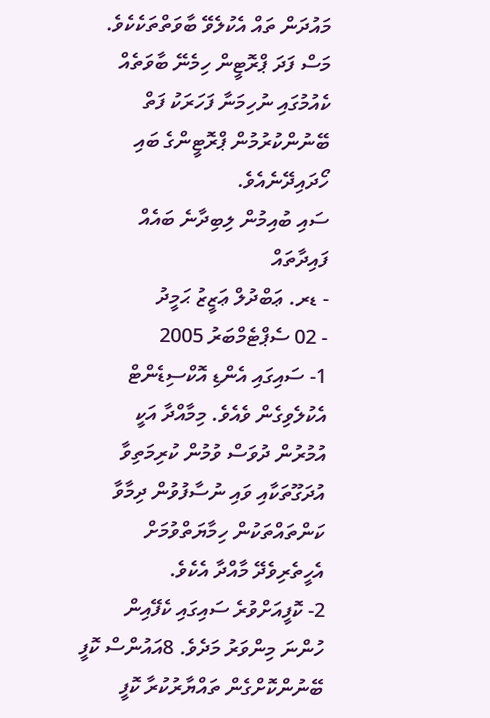މައުދަން ތައް އެކުލެވޭ ބާވަތްތަކެކެވެ. މަސް ފަދަ ޕްރޮޓީން ހިމެނޭ ބާވަތެއް ކެއުމުގައި ނުހިމަނާ ފަހަރަކު ފަތް ބޭނުންކުރުމުން ޕްރޮޓީންގެ ބައި ހޯދައިދޭނެއެވެ.
ސައި ބުއިމުން ލިބިދާނެ ބައެއް ފައިދާތައް
- ޑރ. ޢަބްދުލް ޢަޒީޒު ޙަމީދު
- 02 ސެޕްޓެމްބަރު 2005
1- ސައިގައި އެންޑި އޮކްސިޑެންޓް އެކުލެވިގެން ވެއެވެ. މިމާއްދާ އަކީ އުމުރުން ދުވަސް ވުމުން ކުރިމަތިވާ އުދަގޫތަކާއި ވައި ނުސާފުވުން ދިމާވާ ކަންތައްތަކުން ހިމާޔަތްވުމަށް އެހީތެރިވެދޭ މާއްދާ އެކެވެ.
2- ކޮފީއަށްވުރެ ސައިގައި ކެފޭއިން ހުންނަ މިންވަރު މަދެވެ. 8އައުންސް ކޮފީ ބޭނުންކޮށްގެން ތައްޔާރުކުރާ ކޮފީ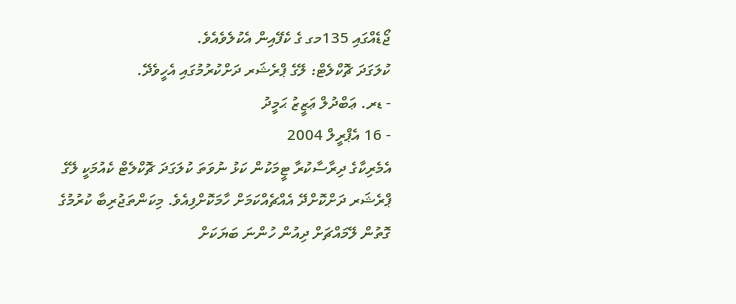ޖޯޑެއްގައި 135މގ ގެ ކެފޭއިން އެކުލެވެއެވެ.
ކުލަގަދަ ޗޮކްލެޓް: ލޭގެ ޕްރެޝަރ ދަށްކުރުމުގައި އެހީވެދޭ.
- ޑރ. ޢަބްދުލް ޢަޒީޒު ޙަމީދު
- 16 އެޕްރީލް 2004
އެމެރިކާގެ ދިރާސާކުރާ ޓީމަކުން ކަޅު ނުވަތަ ކުލަގަދަ ޗޮކްލެޓް ކެއުމަކީ ލޭގެ ޕްރެޝަރ ދަށްކޮށްދޭ އެއްޗެއްކަމަށް ހާމަކޮށްފިއެވެ. މިކަންތަޖުރިބާ ކުރުމުގެ ގޮތުން ލޭމައްޗަށް ދިއުން ހުންނަ ބަޔަކަށް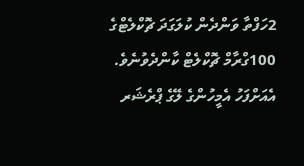2ހަފްތާ ވަންދެން ކުލަގަދަ ޗޮކްލެޓްގެ 100ގްރާމް ޗޮކްލެޓް ކާންދެވުނެވެ. އެއަށްފަހު އެމީހުންގެ ލޭގެ ޕްރެޝަރ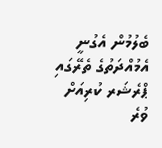ބެލުމުން އެގުނީ އެމުއްދަތުގެ ތެރޭގައި ޕްރެޝަރ ކުރިއަށް ވުރެ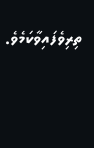ތިރިވެފައިވާކަމެވެ.